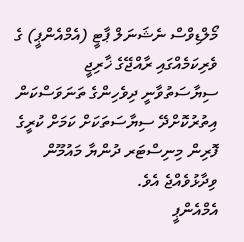މޯލްޑިވްސް ނެޝަނަލް ޕާޓީ (އެމްއެންޕީ) ގެ ވެރިކަމެއްގައި ރާއްޖޭގެ ޚާރިޖީ ސިޔާސަތުވާނީ ދިވެހިންގެ ތަނަވަސްކަން އިތުރުކޮށްދޭ ސިޔާސަތަކަށް ކަމަށް ކުރީގެ ފޮރިން މިނިސްޓަރ ދުންޔާ މައުމޫން ވިދާޅުވެއްޖެ އެވެ.
އެމްއެންޕީ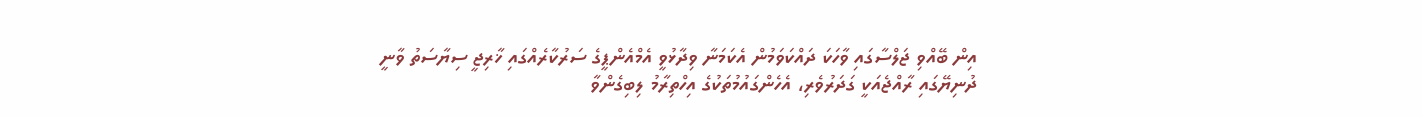އިން ބޭއްވި ޖަލްސާގައި ވާހަކަ ދައްކަވަމުން އެކަމަނާ ވިދާޅުވީ އެމްއެންޕީގެ ސަރުކާރެއްގައި ޚާރިޖީ ސިޔާސަތު ވާނީ ދުނިޔޭގައި ރާއްޖެއަކީ ގަދަރުވެރި، އެހެންގައުމުތަކުގެ އިހްތިރާމު ލިބިގެންވާ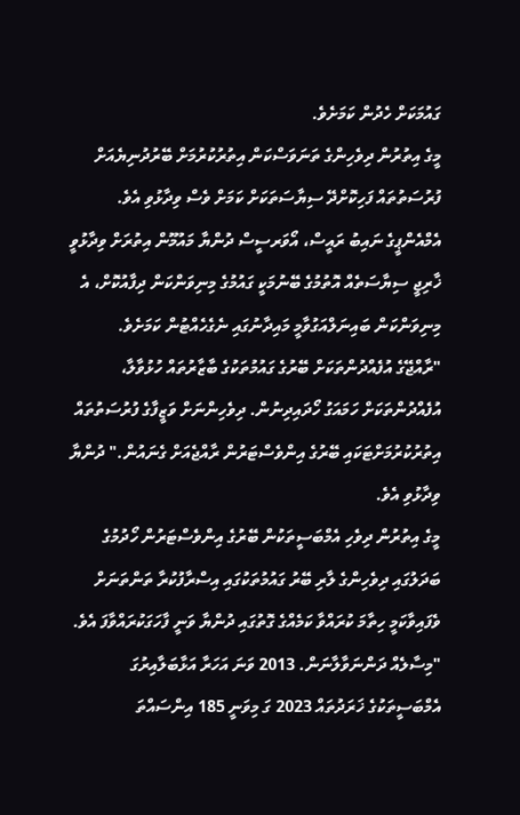ގައުމަކަށް ހެދުން ކަމަށެވެ.
މީގެ އިތުރުން ދިވެހިންގެ ތަނަވަސްކަން އިތުރުކުރުމަށް ބޭރުދުނިޔެއަށް ފުރުސަތުތައް ފަހިކޮށްދޭ ސިޔާސަތަކަށް ކަމަށް ވެސް ވިދާޅުވި އެވެ.
އެމްއެންޕީގެ ނައިބު ރައީސް، އޯވަރސީސް ދުންޔާ މައުމޫން އިތުރަށް ވިދާޅުވީ ޚާރިޖީ ސިޔާސަތެއް އޮތުމުގެ ބޭނުމަކީ ގައުމުގެ މިނިވަންކަން ދިފާއުކޮށް، އެ މިނިވަންކަން ބައިނަލްއަގުވާމީ މައިދާނުގައި ނެގެހެއްޓުން ކަމަށެވެ.
"ރާއްޖޭގެ އުފެއްދުންތަކަށް ބޭރުގެ ގައުމުތަކުގެ ބާޒާރުތައް ހުޅުވާލާ، އުފެއްދުންތަކަށް ހަމައަގު ހޯދައިދިނުން. ދިވެހިންނަށް ވަޒީފާގެ ފުރުސަތުތައް އިތުރުކުރުމަށްޓަކައި ބޭރުގެ އިންވެސްޓަރުން ރާއްޖެއަށް ގެނައުން." ދުންޔާ ވިދާޅުވި އެވެ.
މީގެ އިތުރުން ދިވެހި އެމްބަސީތަކުން ބޭރުގެ އިންވެސްޓަރުން ހޯދުމުގެ ބަދަލުގައި ދިވެހިންގެ ލާރި ބޭރު ގައުމުތަކުގައި އިސްރާފުކުރާ ތަންތަނަށް ވެފައިވާކަމީ ހިތާމަ ކުރައްވާ ކަމެއްގެ ގޮތުގައި ދުންޔާ ވަނީ ފާހަގަކުރައްވާފަ އެވެ.
"މިސާލެއް ދަންނަވާލާނަން. 2013 ވަނަ އަހަރާ އަޅާބަލާއިރުގަ އެމްބަސީތަކުގެ ޚަރަދުތައް 2023 ގަ މިވަނީ 185 އިންސައްތަ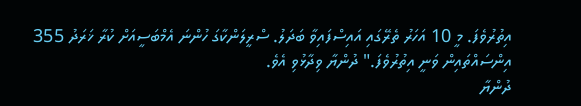އިތުރުވެފަ. މީ 10 އަހަރު ތެރޭގައި އައިސްފައިވާ ބަދަލު. ސްރީލަންކާގަ ހުންނަ އެމްބަސީއަށް ކުރާ ޚަރަދު 355 އިންސައްތައިން ވަނީ އިތުރުވެފަ." ދުންޔާ ވިދާޅުވި އެވެ.
ދުންޔާ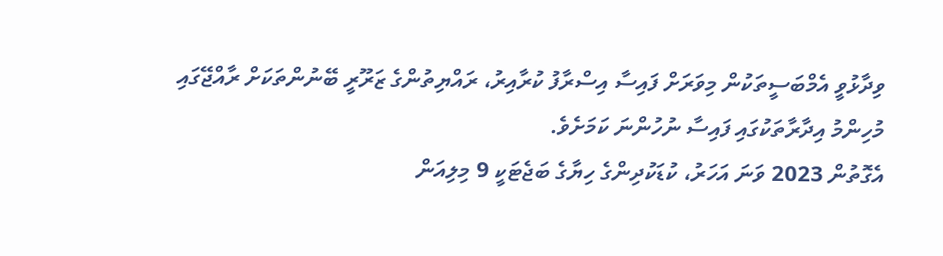ވިދާޅުވީ އެމްބަސީތަކުން މިވަރަށް ފައިސާ އިސްރާފު ކުރާއިރު، ރައްޔިތުންގެ ޒަރޫރީ ބޭނުންތަކަށް ރާއްޖޭގައި މުހިންމު އިދާރާތަކުގައި ފައިސާ ނުހުންނަ ކަމަށެވެ.
އެގޮތުން 2023 ވަނަ އަހަރު، ކުޑަކުދިންގެ ހިޔާގެ ބަޖެޓަކީ 9 މިލިއަން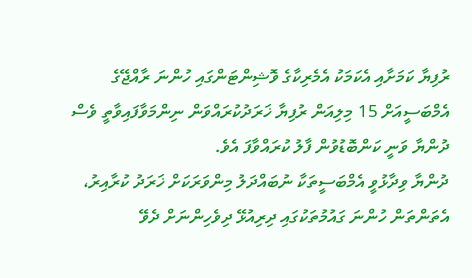ރުފިޔާ ކަމަށާއި އެކަމަކު އެމެރިކާގެ ވޮޝިންޓަންގައި ހުންނަ ރާއްޖޭގެ އެމްބަސީއަށް 15 މިލިއަން ރުފިޔާ ޚަރަދުކުރައްވަން ނިންމަވާފައިވާތީ ވެސް ދުންޔާ ވަނީ ކަންބޮޑުވުން ފާލު ކުރައްވާފަ އެވެ.
ދުންޔާ ވިދާޅުވީ އެމްބަސީތަކާ ނުބައްދަލު މިންވަރަކަށް ޚަރަދު ކުރާއިރު، އެތަންތަން ހުންނަ ގައުމުތަކުގައި ދިރިއުޅޭ ދިވެހިންނަށް ދެވޭ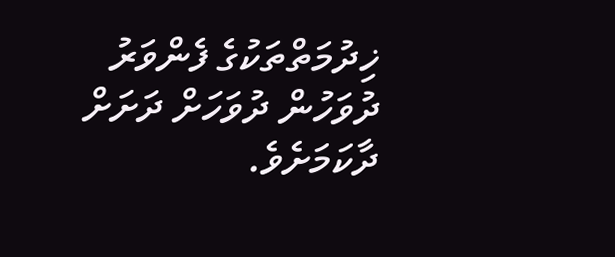ޚިދުމަތްތަކުގެ ފެންވަރު ދުވަހުން ދުވަހަށް ދަށަށް ދާކަމަށެވެ.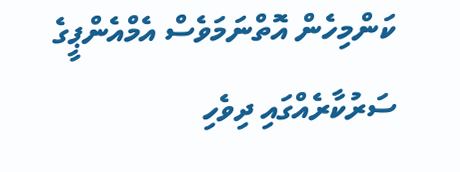ކަންމިހެން އޮތްނަމަވެސް އެމްއެންޕީގެ ސަރުކާރެއްގައި ދިވެހި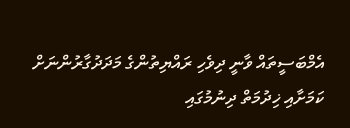އެމްބަސީތައް ވާނީ ދިވެހި ރައްޔިތުންގެ މަދަދުގާރުންނަށް ކަމަށާއި ޚިދުމަތް ދިނުމުގައި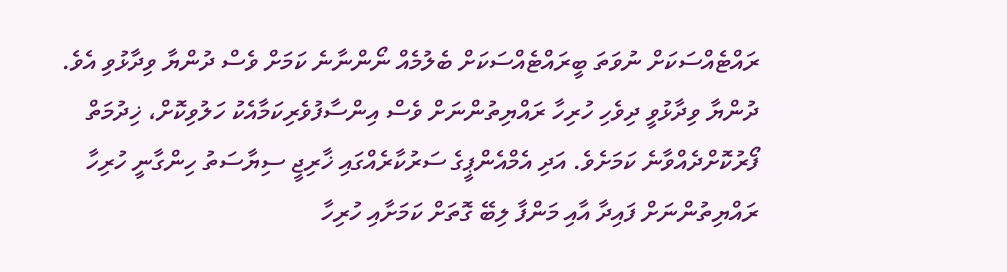ރައްޓެއްސަކަށް ނުވަތަ ބީރައްޓެއްސަކަށް ބެލުމެއް ނޯންނާނެ ކަމަށް ވެސް ދުންޔާ ވިދާޅުވި އެވެ.
ދުންޔާ ވިދާޅުވީ ދިވެހި ހުރިހާ ރައްޔިތުންނަށް ވެސް އިންސާފުވެރިކަމާއެކު ހަލުވިކޮށް، ޚިދުމަތް ފޯރުކޮށްދެއްވާނެ ކަމަށެވެ. އަދި އެމްއެންޕީގެ ސަރުކާރެއްގައި ޚާރިޖީ ސިޔާސަތު ހިންގާނީ ހުރިހާ ރައްޔިތުންނަށް ފައިދާ އާއި މަންފާ ލިބޭ ގޮތަށް ކަމަށާއި ހުރިހާ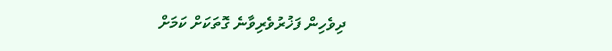ދިވެހިން ފަޚުރުވެރިވާނެ ގޮތަކަށް ކަމަށް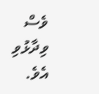ވެސް ވިދާޅުވި އެވެ.